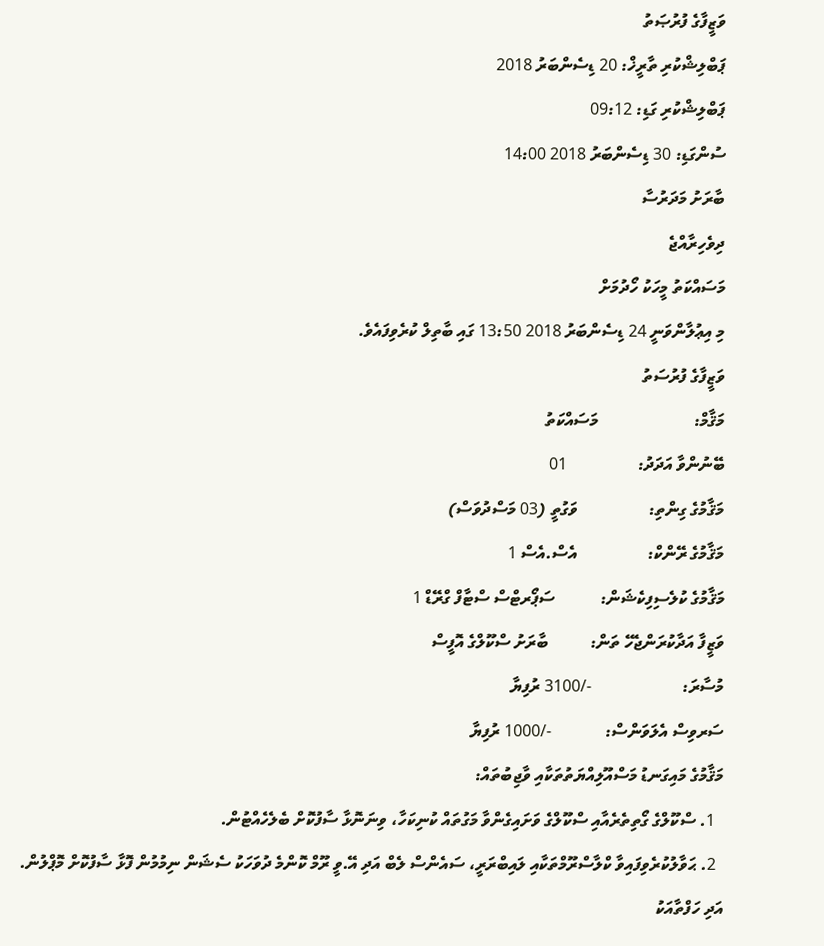ވަޒީފާގެ ފުރުޞަތު
ޕަބްލިޝްކުރި ތާރީޚް: 20 ޑިސެންބަރު 2018
ޕަބްލިޝްކުރި ގަޑި: 09:12
ސުންގަޑި: 30 ޑިސެންބަރު 2018 14:00
ބާރަށު މަދަރުސާ
ދިވެހިރާއްޖެ
މަސައްކަތު މީހަކު ހޯދުމަށް
މި އިޢުލާންވަނީ 24 ޑިސެންބަރު 2018 13:50 ގައި ބާތިލް ކުރެވިފައެވެ.
ވަޒީފާގެ ފުރުސަތު
މަޤާމް:                       މަސައްކަތު
ބޭނުންވާ އަދަދު:                 01
މަޤާމުގެ ގިންތި:                 ވަގުތީ (03 މަސްދުވަސް)
މަޤާމުގެ ރޭންކް:                 އެސް.އެސް 1
މަޤާމުގެ ކުލެސިފިކެޝަން:           ސަޕޯރޓްސް ސްޓާފް ގްރޭޑް 1
ވަޒީފާ އަދާކުރަންޖެހޭ ތަން:          ބާރަށު ސްކޫލްގެ އޮފީސް
މުސާރަ:                      -/3100 ރުފިޔާ
ސަރވިސް އެލަވަންސް:             -/1000 ރުފިޔާ
މަޤާމުގެ މައިގަނޑު މަސްއޫލިއްޔަތުތަކާއި ވާޖިބުތައް:
  1. ސްކޫލްގެ ގޯތިތެރެއާއި ސްކޫލްގެ ވަށައިގެންވާ މަގުތައް ކުނިކަހާ، ވިނަނޮޅާ ސާފުކޮށް ބެލެހެއްޓުން.
  2. ޙަވާލުކުރެވިފައިވާ ކްލާސްރޫމްތަކާއި ލައިބްރަރީ، ސައެންސް ލެބް އަދި އޭ.ވީ ރޫމް ކޮންމެ ދުވަހަކު ސެޝަން ނިމުމުން ފޮޅާ ސާފުކޮށް މޮޕްލުން. އަދި ހަފްތާއަކު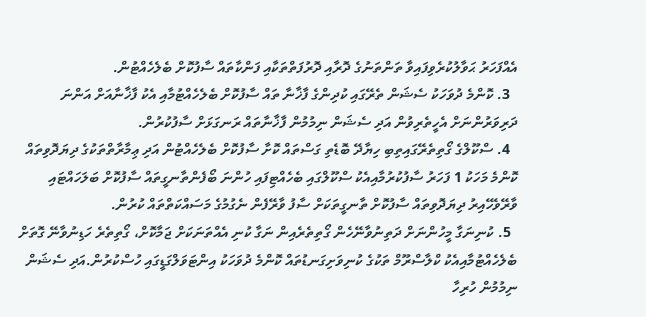އެއްފަހަރު ޙަވާލުކުރެވިފައިވާ ތަންތަނުގެ ދޮރާއި ދޮރުފަތްތަކާއި ފަންކާތައް ސާފުކޮށް ބެލެހެއްޓުން.
  3. ކޮންމެ ދުވަހަކު ސެޝަން ތެރޭގައި ކުދިންގެ ފާޚާނާ ތައް ސާފުކޮށް ބެލެހެއްޓުމާއި އެކު ފާޚާނާއަށް އަންނަ ދަރިވަރުންނަށް އެހީތެރިވުން އަދި ސެޝަން ނިމުމުން ފާޚާނާތައް ރަނގަޅަށް ސާފުކުރުން.
  4. ސްކޫލްގެ ގޯތިތެރޭގައިތިބި ހިޔާދޭ ބޮޑެތި ގަސްތައް ކޮށާ ސާފުކޮށް ބެލެހެއްޓުން އަދި ޢިމާރާތްތަކުގެ ދިޔަދޮވިތައް ކޮންމެ މަހަކު 1 ފަހަރު ސާފުކުރުމާއިއެކު ސްކޫލްގައި ބެހެއްޓިފައި ހުންނަ ބޯފެންތާނގީތައް ސާފުކޮށް ބަލަހައްޓައި ވާރޭވެހޭއިރު ދިޔަދޮވިތައް ސާފުކޮށް ތާނގީތަކަށް ސާފު ވާރޭފެން ނެގުމުގެ މަސައްކަތްތައް ކުރުން.
  5. ކުނިނަގާ މީހުންނަށް ދަތިނުވާނޭހެން ގޯތިތެރެއިން ނަގާ ކުނި އެއްތަނަކަށް ޖަމާކޮށް، ގޯތިތެރެ ހަޑިނުވާނޭ ގޮތަށް ބެލެހެއްޓުމާއިއެކު ކްލާސްރޫމް ތަކުގެ ކުނިވަށިގަނޑުތައް ކޮންމެ ދުވަހަކު އިންޓަވަލްގަޑީގައި ހުސްކުރުން.އަދި ސެޝަން ނިމުމުން ހުރިހާ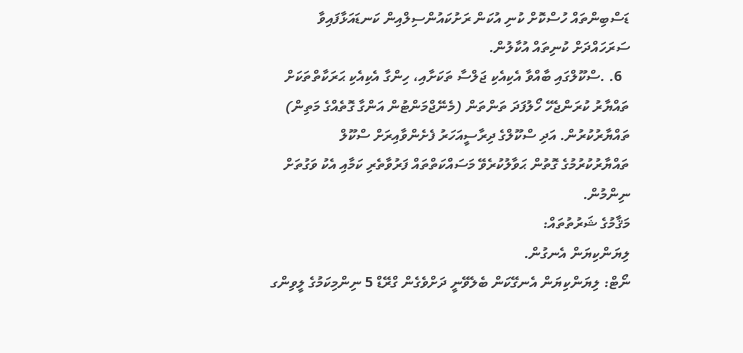ޑަސްބިންތައް ހުސްކޮށް ކުނި އުކަން ރަށުކައުންސިލްއިން ކަނޑައަޅާފައިވާ ސަރަހައްދަށް ކުނިތައް އުކާލުން.
  6. .ސްކޫލްގައި ބާއްވާ އެކިއެކި ޖަލްސާ ތަކަށާއި، ހިންގާ އެކިއެކި ޙަރަކާތްތަކަށް ތައްޔާރު ކުރަންޖެހޭ ހޯލުފަދަ ތަންތަން (މެނޭޖްމަންޓުން އަންގާ ގޮތެއްގެ މަތިން) ތައްޔާރުކުރުން. އަދި ސްކޫލްގެ ދިރާސީއަހަރު ފެށެންވާއިރަށް ސްކޫލް ތައްޔާރުކުރުމުގެ ގޮތުން ޙަވާލުކުރެވޭ މަސައްކަތްތައް ފަރުވާތެރި ކަމާއި އެކު ވަގުތަށް ނިންމުން.
މަޤާމުގެ ޝަރުތުތައް:
ލިޔަންކިޔަން އެނގުން.
ނޯޓް: ލިޔަންކިޔަން އެނގޭކަން ބެލެވޭނީ ދަށްވެގެން ގްރޭޑް 5 ނިންމިކަމުގެ ލީވިންގ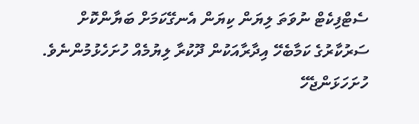ސެޓްފިކެޓް ނުވަތަ ލިޔަން ކިޔަން އެނގޭކަމަށް ބަޔާންކޮށް ސަރުކާރުގެ ކަމާބެހޭ އިދާރާއަކުން ދޫކުރާ ލިޔުމެއް ހުށަހެޅުމުންނެވެ.
ހުށަހަޅަންޖެހޭ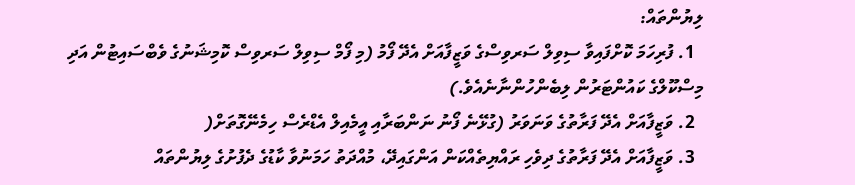ލިޔުންތައް:
  1. ފުރިހަމަ ކޮށްފައިވާ ސިވިލް ސަރވިސްގެ ވަޒީފާއަށް އެދޭ ފޯމު (މި ފޯމް ސިވިލް ސަރވިސް ކޮމިޝަނުގެ ވެބްސައިޓުން އަދި މިސްކޫލްގެ ކައުންޓަރުން ލިބެންހުންނާނެއެވެ.)
  2. ވަޒީފާއަށް އެދޭ ފަރާތުގެ ވަނަވަރު (ގުޅޭނެ ފޯނު ނަންބަރާއި އީމެއިލް އެޑްރެސް ހިމެނޭގޮތަށް(
  3. ވަޒީފާއަށް އެދޭ ފަރާތުގެ ދިވެހި ރައްޔިތެއްކަން އަންގައިދޭ، މުއްދަތު ހަމަނުވާ ކާޑުގެ ދެފުށުގެ ލިޔުންތައް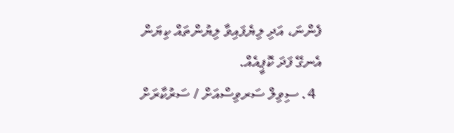ފެންނަ، އަދި ލިޔެފައިވާ ލިޔުންތައް ކިޔަން އެނގޭ ފަދަ ކޮޕީއެއް.
  4. ސިވިލް ސަރވިސްއަށް / ސަރުކާރަށް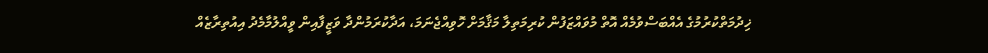ޚިދުމަތްކުރުމުގެ އެއްބަސްވުމެއް އޮތް މުވައްޒަފުން ކުރިމަތިލާ މަޤާމަށް ހޮވިއްޖެނަމަ، އަދާކުރަމުންދާ ވަޒީފާއިން ވީއްލުމާމެދު އިއުތިރާޒެއް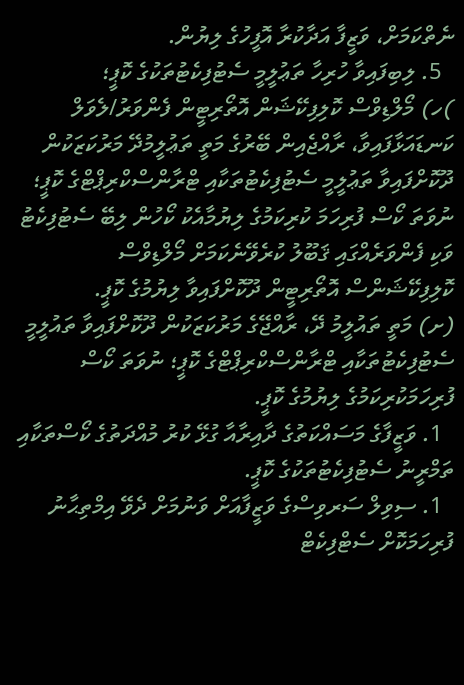ނެތްކަމަށް، ވަޒީފާ އަދާކުރާ އޮފީހުގެ ލިޔުން.
  5. ލިބިފައިވާ ހުރިހާ ތަޢުލީމީ ސެޓުފިކެޓުތަކުގެ ކޮޕީ؛
)ހ) މޯލްޑިވްސް ކޮލިފިކޭޝަން އޮތޯރިޓީން ފެންވަރު/ލެވަލް ކަނޑައަޅާފައިވާ، ރާއްޖެއިން ބޭރުގެ މަތީ ތަޢުލީމުދޭ މަރުކަޒަކުން ދޫކޮށްފައިވާ ތަޢުލީމީ ސެޓުފިކެޓުތަކާއި ޓްރާންސްކްރިޕްޓްގެ ކޮޕީ؛  ނުވަތަ ކޯސް ފުރިހަމަ ކުރިކަމުގެ ލިޔުމާއެކު ކޯހުން ލިބޭ ސެޓުފިކެޓު ވަކި ފެންވަރެއްގައި ޤަބޫލު ކުރެވޭނެކަމަށް މޯލްޑިވްސް ކޮލިފިކޭޝަންސް އޮތޯރިޓީން ދޫކޮށްފައިވާ ލިޔުމުގެ ކޮޕީ.
(ށ) މަތީ ތައުލީމު ދޭ، ރާއްޖޭގެ މަރުކަޒަކުން ދޫކޮށްފައިވާ ތައުލީމީ ސެޓުފިކެޓުތަކާއި ޓްރާންސްކްރިޕްޓްގެ ކޮޕީ؛ ނުވަތަ ކޯސް ފުރިހަމަކުރިކަމުގެ ލިޔުމުގެ ކޮޕީ.
  1. ވަޒީފާގެ މަސައްކަތުގެ ދާއިރާއާ ގުޅޭ ކުރު މުއްދަތުގެ ކޯސްތަކާއި ތަމްރީނު ސެޓުފިކެޓުތަކުގެ ކޮޕީ.
  1. ސިވިލް ސަރވިސްގެ ވަޒީފާއަށް ވަނުމަށް ދެވޭ އިމްތިޙާނު ފުރިހަމަކޮށް ސެޓްފިކެޓް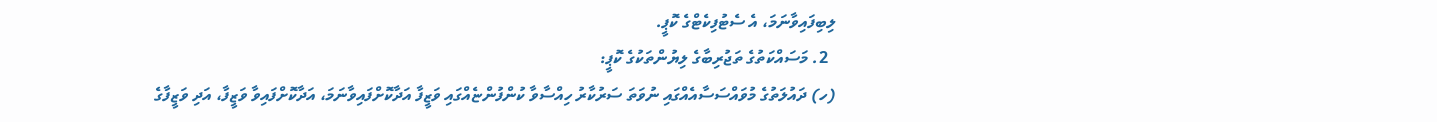ލިބިފައިވާނަމަ، އެ ސެޓުފިކެޓްގެ ކޮޕީ.
  2. މަސައްކަތުގެ ތަޖުރިބާގެ ލިޔުންތަކުގެ ކޮޕީ:
(ހ) ދައުލަތުގެ މުވައްސަސާއެއްގައި ނުވަތަ ސަރުކާރު ހިއްސާވާ ކުންފުންޏެއްގައި ވަޒީފާ އަދާކޮށްފައިވާނަމަ، އަދާކޮށްފައިވާ ވަޒީފާ، އަދި ވަޒީފާގެ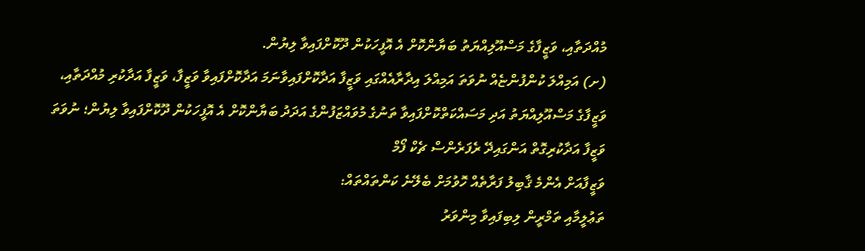މުއްދަތާއި، ވަޒީފާގެ މަސްއޫލިއްޔަތު ބަޔާންކޮށް އެ އޮފީހަކުން ދޫކޮށްފައިވާ ލިޔުން.
(ށ) އަމިއްލަ ކުންފުންޏެއް ނުވަތަ އަމިއްލަ އިދާރާއެއްގައި ވަޒީފާ އަދާކޮށްފައިވާނަމަ އަދާކޮށްފައިވާ ވަޒީފާ، ވަޒީފާ އަދާކުރި މުއްދަތާއި، ވަޒީފާގެ މަސްއޫލިއްޔަތު އަދި މަސައްކަތްކޮށްފައިވާ ތަނުގެ މުވައްޒަފުންގެ އަދަދު ބަޔާންކޮށް އެ އޮފީހަކުން ދޫކޮށްފައިވާ ލިޔުން؛ ނުވަތަ ވަޒީފާ އަދާކުރިގޮތް އަންގައިދޭ ރެފަރެންސް ޗެކް ފޯމް
ވަޒީފާއަށް އެންމެ ޤާބިލު ފަރާތެއް ހޮވުމަށް ބެލޭނެ ކަންތައްތައް:
ތަޢުލީމާއި ތަމްރީން ލިބިފައިވާ މިންވަރު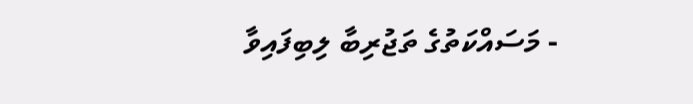- މަސައްކަތުގެ ތަޖުރިބާ ލިބިފައިވާ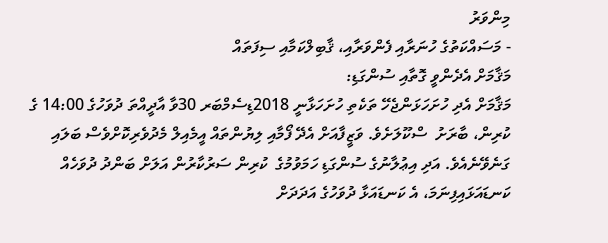މިންވަރު
- މަސައްކަތުގެ ހުނަރާއި ފެންވަރާއި، ޤާބިލްކަމާއި ސިފަތައް
މަޤާމަށް އެދެންވީ ގޮތާއި ސުންގަޑި:
މަޤާމަށް އެދި ހުށަހަޅަންޖެހޭ ތަކެތި ހުށަހަޅާނީ 2018ޑިސެމްބަރ 30ވާ އާދީއްތަ ދުވަހުގެ 14:00 ގެ ކުރިން، ބާރަށު  ސްކޫލަށެވެ. ވަޒީފާއަށް އެދޭ ފޯމާއި ލިޔުންތައް އީމެއިލް މެދުވެރިކޮށްވެސް ބަލައި ގަނެވޭނެއެވެ. އަދި އިޢުލާނުގެ ސުންގަޑި ހަމަވުމުގެ  ކުރިން ސަރުކާރުން އަލަށް ބަންދު ދުވަހެއް ކަނޑައަޅައިފިނަމަ، އެ ކަނޑައަޅާ ދުވަހުގެ އަދަދަށް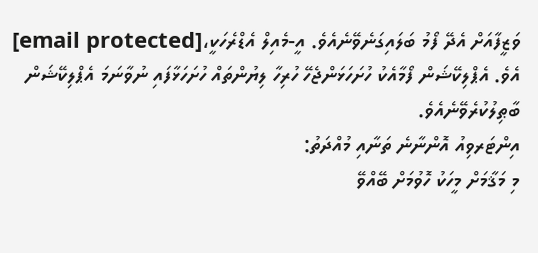ވަޒީފާއަށް އެދޭ ފޯމު ބަލައިގަނެވޭނެއެވެ. އީ-މެއިލް އެޑްރެހަކީ،[email protected] އެވެ. އެޕްލިކޭޝަން ފޯމާއެކު ހުށަހަޅަންޖެހޭ ހުރިހާ ލިޔުންތައް ހުށަހަޅާފައި ނުވާނަމަ އެޕްލިކޭޝަން ބާޠިލުކުރެވޭނެއެވެ.
އިންޓަރވިއު އޮންނާނެ ތަނާއި މުއްދަތު:
މި މަޤާމަށް މީހަކު ހޮވުމަށް ބޭއްވޭ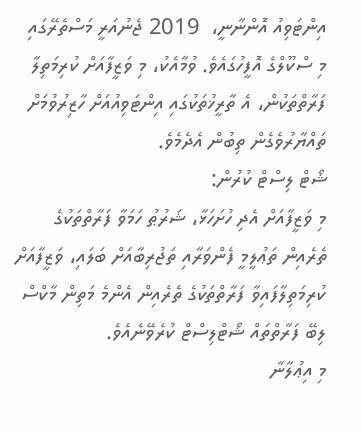އިންޓަވިއު އޮންނާނީ،  2019 ޖެނުއަރީ މަސްތެރޭގައި މި ސްކޫލްގެ އޮފީހުގައެވެ. ވުމާއެކު، މި ވަޒީފާއަށް ކުރިމަތިލާ ފަރާތްތަކުން، އެ ތާރީޚުތަކުގައި އިންޓަވިއުއަށް ހާޒިރުވުމަށް ތައްޔާރުވެގެން ތިބުން އެދެމެވެ.
ޝޯޓް ލިސްޓް ކުރުން:
މި ވަޒީފާއަށް އެދި ހުށަހަޅާ، ޝަރުޠު ހަމަވާ ފަރާތްތަކުގެ ތެރެއިން ތަޢުލީމީ ފެންވަރާއި ތަޖުރިބާއަށް ބަލައި، ވަޒީފާއަށް ކުރިމަތިލާފައިވާ ފަރާތްތަކުގެ ތެރެއިން އެންމެ މަތިން މާކްސް ލިބޭ ފަރާތްތައް ޝޯޓްލިސްޓް ކުރެވޭނެއެވެ.
މި އިޢުލާނާ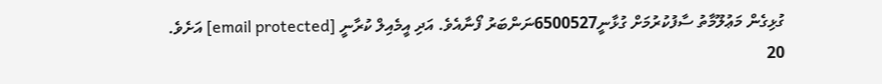ގުޅިގެން މަޢުލޫމާތު ސާފުކުރުމަށް ގުޅާނީ6500527ނަންބަރު ފޯނާއެވެ. އަދި އީމެއިލް ކުރާނީ [email protected] އަށެވެ.
20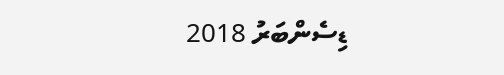ޑިސެންބަރު 2018